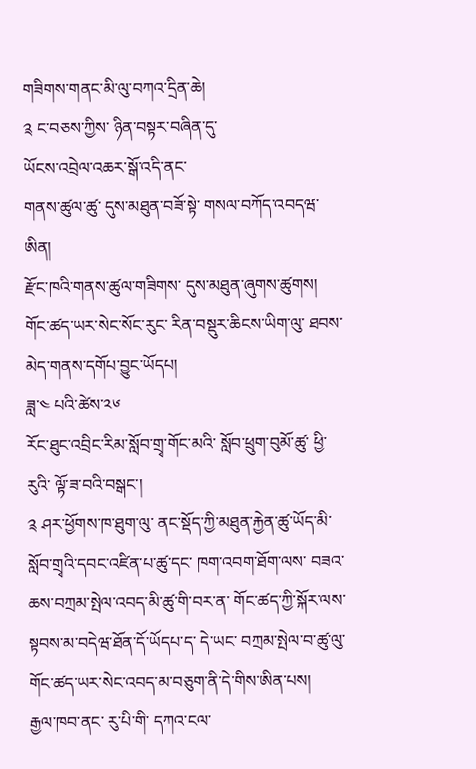གཟིགས་གནང་མི་ལུ་བཀའ་དྲིན་ཆེ།
༉ ང་བཅས་ཀྱིས་ ཉིན་བསྟར་བཞིན་དུ་
ཡོངས་འབྲེལ་འཆར་སྒོ་འདི་ནང་
གནས་ཚུལ་ཚུ་ དུས་མཐུན་བཟོ་སྟེ་ གསལ་བཀོད་འབདཝ་ཨིན།
རྫོང་ཁའི་གནས་ཚུལ་གཟིགས་ དུས་མཐུན་ཞུགས་ཚུགས།
གོང་ཚད་ཡར་སེང་སོང་རུང་ རིན་བསྡུར་ཆིངས་ཡིག་ལུ་ ཐབས་མེད་གནས་དགོཔ་བྱུང་ཡོདཔ།
ཟླ་༤ པའི་ཚེས་༢༦
རོང་ཐུང་འབྲིང་རིམ་སློབ་གྲྭ་གོང་མའི་ སློབ་ཕྲུག་བུམོ་ཚུ་ ཕྱི་རུའི་ ལྟོ་ཟ་བའི་བསྒང་།
༉ ཤར་ཕྱོགས་ཁ་ཐུག་ལུ་ ནང་སྡོད་ཀྱི་མཐུན་རྐྱེན་ཚུ་ཡོད་མི་ སློབ་གྲྭའི་དབང་འཛིན་པ་ཚུ་དང་ ཁག་འབག་ཐོག་ལས་ བཟའ་ཆས་བཀྲམ་སྤེལ་འབད་མི་ཚུ་གི་བར་ན་ གོང་ཚད་ཀྱི་སྐོར་ལས་ སྟབས་མ་བདེཝ་ཐོན་དོ་ཡོདཔ་ད་ དེ་ཡང་ བཀྲམ་སྤེལ་བ་ཚུ་ལུ་ གོང་ཚད་ཡར་སེང་འབད་མ་བཅུག་ནི་དེ་གིས་ཨིན་པས།
རྒྱལ་ཁབ་ནང་ རུ་པི་གི་ དཀའ་ངལ་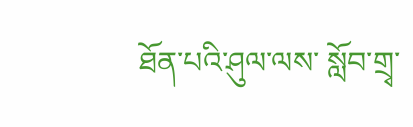ཐོན་པའི་ཤུལ་ལས་ སློབ་གྲྭ་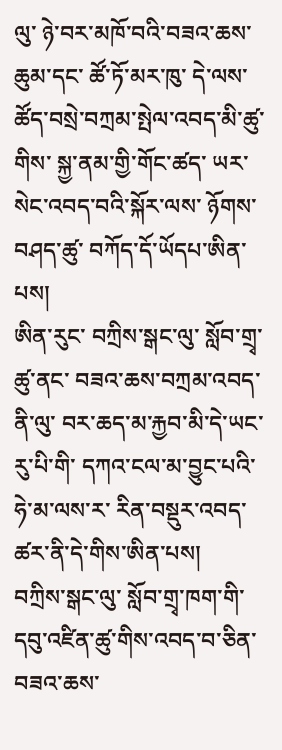ལུ་ ཉེ་བར་མཁོ་བའི་བཟའ་ཆས་ ཆུམ་དང་ ཚོ་ཏོ་མར་ཁུ་ དེ་ལས་ ཚོད་བསྲེ་བཀྲམ་སྤེལ་འབད་མི་ཚུ་གིས་ སྐྱ་ནམ་གྱི་གོང་ཚད་ ཡར་སེང་འབད་བའི་སྐོར་ལས་ ཉོགས་བཤད་ཚུ་ བཀོད་དོ་ཡོདཔ་ཨིན་པས།
ཨིན་རུང་ བཀྲིས་སྒང་ལུ་ སློབ་གྲྭ་ཚུ་ནང་ བཟའ་ཆས་བཀྲམ་འབད་ནི་ལུ་ བར་ཆད་མ་རྐྱབ་མི་དེ་ཡང་ རུ་པི་གི་ དཀའ་ངལ་མ་བྱུང་པའི་ ཧེ་མ་ལས་ར་ རིན་བསྡུར་འབད་ཚར་ནི་དེ་གིས་ཨིན་པས།
བཀྲིས་སྒང་ལུ་ སློབ་གྲྭ་ཁག་གི་ དབུ་འཛིན་ཚུ་གིས་འབད་བ་ཅིན་ བཟའ་ཆས་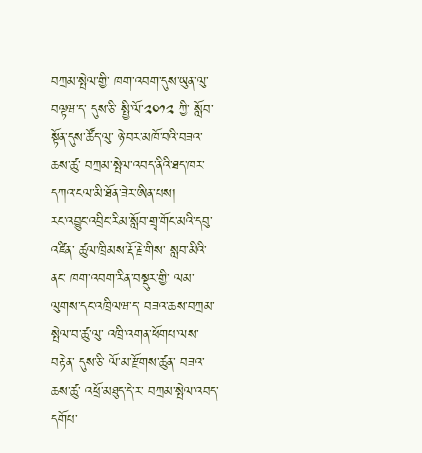བཀྲམ་སྤེལ་གྱི་ ཁག་འབག་དུས་ཡུན་ལུ་བལྟཝ་ད་ དུས་ཅི་ སྤྱི་ལོ་༢༠༡༢ ཀྱི་ སློབ་སྟོན་དུས་ཚོད་ལུ་ ཉེ་བར་མཁོ་བའི་བཟའ་ཆས་ཚུ་ བཀྲམ་སྤེལ་འབད་ནིའི་ཐད་ཁར་ དཀའ་ངལ་མི་ཐོན་ཟེར་ཨིན་པས།
རང་འབྱུང་འབྲིང་རིམ་སློབ་གྲྭ་གོང་མའི་དབུ་འཛིན་ ཚུལ་ཁྲིམས་རྡོ་རྗེ་གིས་ སླབ་མིའི་ནང་ ཁག་འབག་རིན་བསྡུར་གྱི་ ལམ་ལུགས་དང་འཁྲིལཝ་ད་ བཟའ་ཆས་བཀྲམ་སྤེལ་བ་ཚུ་ལུ་ འཁྲི་འགན་ཕོགཔ་ལས་བརྟེན་ དུས་ཅི་ ལོ་མ་རྫོགས་ཚུན་ བཟའ་ཆས་ཚུ་ འཕྲོ་མཐུད་དེ་ར་ བཀྲམ་སྤེལ་འབད་དགོཔ་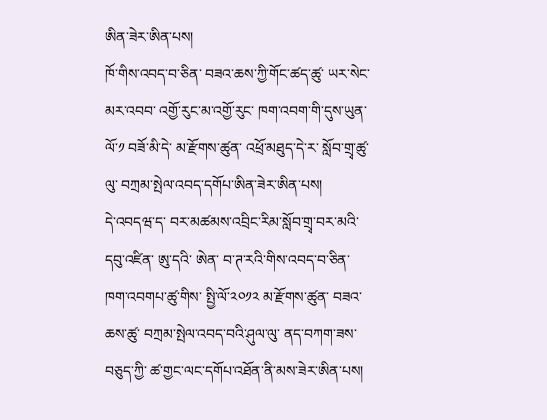ཨིན་ཟེར་ཨིན་པས།
ཁོ་གིས་འབད་བ་ཅིན་ བཟའ་ཆས་ཀྱི་གོང་ཚད་ཚུ་ ཡར་སེང་མར་འབབ་ འགྱོ་རུང་མ་འགྱོ་རུང་ ཁག་འབག་གི་དུས་ཡུན་ ལོ་༡ བཟོ་མི་དེ་ མ་རྫོགས་ཚུན་ འཕྲོ་མཐུད་དེ་ར་ སློབ་གྲྭ་ཚུ་ལུ་ བཀྲམ་སྤེལ་འབད་དགོཔ་ཨིན་ཟེར་ཨིན་པས།
དེ་འབདཝ་ད་ བར་མཚམས་འབྲིང་རིམ་སློབ་གྲྭ་བར་མའི་དབུ་འཛིན་ ཨུ་དའི་ ཨེན་ བ་ཊ་རའི་གིས་འབད་བ་ཅིན་ ཁག་འབགཔ་ཚུ་གིས་ སྤྱི་ལོ་༢༠༡༢ མ་རྫོགས་ཚུན་ བཟའ་ཆས་ཚུ་ བཀྲམ་སྤེལ་འབད་བའི་ཤུལ་ལུ་ ནད་བཀག་ཟས་བཅུད་ཀྱི་ ཚ་གྱང་ལང་དགོཔ་འཐོན་ནི་མས་ཟེར་ཨིན་པས།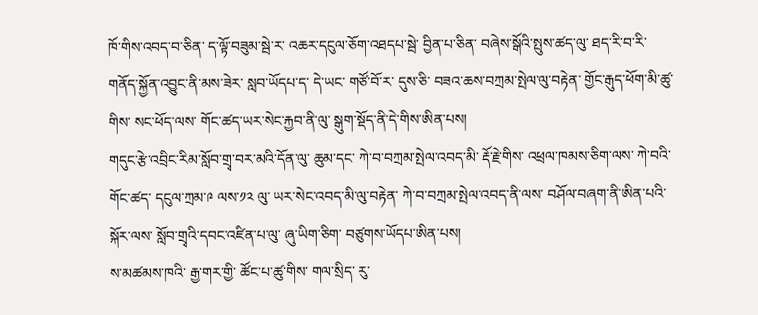ཁོ་གིས་འབད་བ་ཅིན་ ད་ལྟོ་བཟུམ་སྦེ་ར་ འཆར་དངུལ་ཅོག་འཐདཔ་སྦེ་ བྱིན་པ་ཅིན་ བཞེས་སྒོའི་སྤུས་ཚད་ལུ་ ཐད་རི་བ་རི་ གནོད་སྐྱོན་འབྱུང་ནི་མས་ཟེར་ སླབ་ཡོདཔ་ད་ དེ་ཡང་ གཙོ་བོ་ར་ དུས་ཅི་ བཟའ་ཆས་བཀྲམ་སྤེལ་ལུ་བརྟེན་ གྱོང་རྒུད་ཕོག་མི་ཚུ་གིས་ སང་ཕོད་ལས་ གོང་ཚད་ཡར་སེང་རྐྱབ་ནི་ལུ་ སྒུག་སྡོད་ནི་དེ་གིས་ཨིན་པས།
གདུང་རྩེ་འབྲིང་རིམ་སློབ་གྲྭ་བར་མའི་དོན་ལུ་ ཆུམ་དང་ ཀེ་བ་བཀྲམ་སྤེལ་འབད་མི་ རྡོ་རྗེ་གིས་ འཕྲལ་ཁམས་ཅིག་ལས་ ཀེ་བའི་གོང་ཚད་ དངུལ་ཀྲམ་༩ ལས་༡༢ ལུ་ ཡར་སེང་འབད་མི་ལུ་བརྟེན་ ཀེ་བ་བཀྲམ་སྤེལ་འབད་ནི་ལས་ བཤོལ་བཞག་ནི་ཨིན་པའི་སྐོར་ལས་ སློབ་གྲྭའི་དབང་འཛིན་པ་ལུ་ ཞུ་ཡིག་ཅིག་ བཙུགས་ཡོདཔ་ཨིན་པས།
ས་མཚམས་ཁའི་ རྒྱ་གར་གྱི་ ཚོང་པ་ཚུ་གིས་ གལ་སྲིད་ རུ་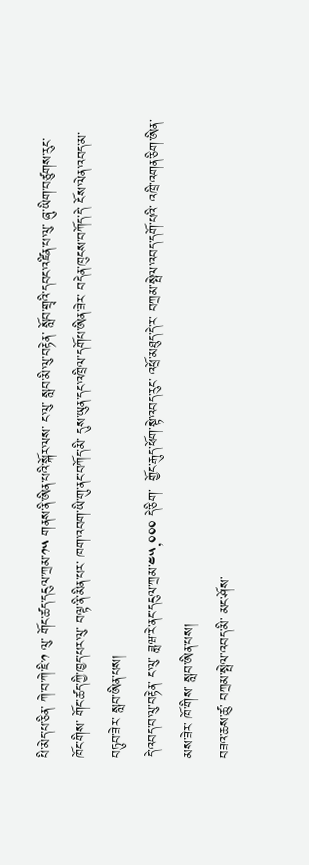པི་མེད་པ་ཅིན་ ཀེ་བ་ཀེ་ཇི་༡ ལུ་ གོང་ཚད་དངུལ་ཀྲམ་༡༥ གནས་ནི་ཨིན་པའི་སྐོར་ལས་ ང་ལུ་ སླབ་མི་ལུ་བརྟེན་ སློབ་གྲྭའི་དབང་འཛིན་པ་ལུ་ ཞུ་ཡིག་བཙུགས་རུང་ ཁོང་གིས་ གོང་ཚད་ཀྱི་ཁྱད་པར་ལུ་ བལྟ་ནི་མིན་པར་ ཁག་འབག་ཡི་གུ་ནང་བཀོད་མི་ དུས་ཡུན་དང་འཁྲིལ་དགོཔ་ཨིན་ཟེར་ བདེན་ཁུངས་བཀོད་དེ་ ངོས་ལེན་འབད་མ་བཏུབ་ཟེར་ སླབ་ཨིན་པས།
དེ་འབད་བ་ལུ་བརྟེན་ ང་ལུ་ ཟླཝ་རེ་ནང་དངུལ་ཀྲམ་༤༥,༠༠༠ དེ་ཅིག་  གྱོང་རྒུད་ཕོག་སྟེ་འབད་རུང་ འཕྲོ་མཐུད་དེ་ར་ བཀྲམ་སྤེལ་འབད་དགོ་པའི་ འཁྲི་འགན་ཅིག་ཨིན་མས་ཟེར་ ཁོ་གིས་ སླབ་ཨིན་པས།
བཟའ་ཆས་ཚུ་ བཀྲམ་སྤེལ་འབད་མི་ མང་ཤོས་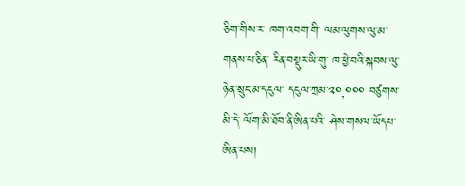ཅིག་གིས་ར་ ཁག་འབག་གི་ ལམ་ལུགས་ལུ་མ་གནས་པ་ཅིན་ རིན་བསྡུར་ཡི་གུ་ ཁ་ཕྱེ་བའི་སྐབས་ལུ་ ཉེན་སྲུང་མ་དངུལ་ དངུལ་ཀྲམ་༢༠,༠༠༠ བཙུགས་མི་དེ་ ལོག་མི་ཐོབ་ནི་ཨིན་པའི་ ཤེས་གསལ་ཡོདཔ་ཨིན་པས།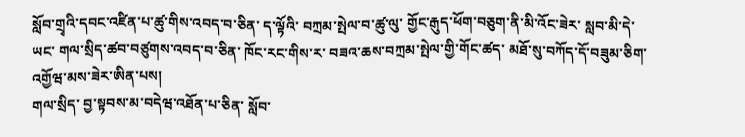སློབ་གྲྭའི་དབང་འཛིན་པ་ཚུ་གིས་འབད་བ་ཅིན་ ད་ལྟོའི་ བཀྲམ་སྤེལ་བ་ཚུ་ལུ་ གྱོང་རྒུད་ཕོག་བཅུག་ནི་མི་འོང་ཟེར་ སླབ་མི་དེ་ཡང་ གལ་སྲིད་ཚབ་བཙུགས་འབད་བ་ཅིན་ ཁོང་རང་གིས་ར་ བཟའ་ཆས་བཀྲམ་སྤེལ་གྱི་གོང་ཚད་ མཐོ་སུ་བཀོད་དོ་བཟུམ་ཅིག་ འགྱོཝ་མས་ཟེར་ཨིན་པས།
གལ་སྲིད་ བྱ་སྟབས་མ་བདེཝ་འཐོན་པ་ཅིན་ སློབ་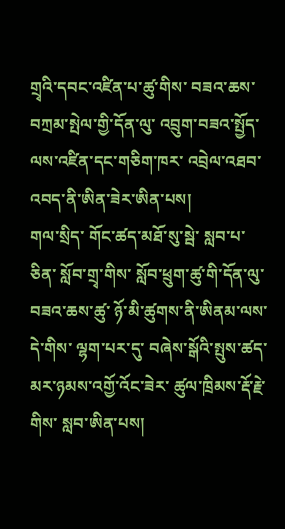གྲྭའི་དབང་འཛིན་པ་ཚུ་གིས་ བཟའ་ཆས་བཀྲམ་སྤེལ་གྱི་དོན་ལུ་ འབྲུག་བཟའ་སྤྱོད་ལས་འཛིན་དང་གཅིག་ཁར་ འབྲེལ་འཐབ་འབད་ནི་ཨིན་ཟེར་ཨིན་པས།
གལ་སྲིད་ གོང་ཚད་མཐོ་སུ་སྦེ་ སླབ་པ་ཅིན་ སློབ་གྲྭ་གིས་ སློབ་ཕྲུག་ཚུ་གི་དོན་ལུ་ བཟའ་ཆས་ཚུ་ ཉོ་མི་ཚུགས་ནི་ཨིནམ་ལས་ དེ་གིས་ ལྷག་པར་དུ་ བཞེས་སྒོའི་སྤུས་ཚད་ མར་ཉམས་འགྱོ་འོང་ཟེར་ ཚུལ་ཁྲིམས་རྡོ་རྗེ་གིས་ སླབ་ཨིན་པས།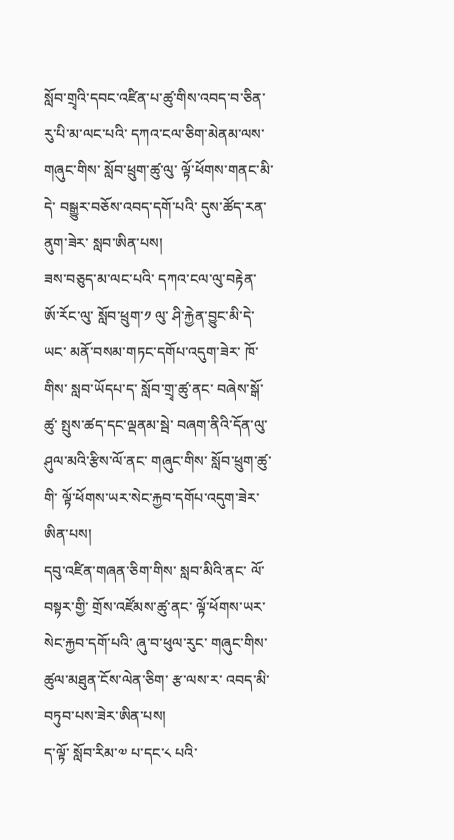སློབ་གྲྭའི་དབང་འཛིན་པ་ཚུ་གིས་འབད་བ་ཅིན་ རུ་པི་མ་ལང་པའི་ དཀའ་ངལ་ཅིག་མེནམ་ལས་ གཞུང་གིས་ སློབ་ཕྲུག་ཚུ་ལུ་ ལྟོ་ཕོགས་གནང་མི་དེ་ བསྒྱུར་བཅོས་འབད་དགོ་པའི་ དུས་ཚོད་རན་ནུག་ཟེར་ སླབ་ཨིན་པས།
ཟས་བཅུད་མ་ལང་པའི་ དཀའ་ངལ་ལུ་བརྟེན་ ཨོ་རོང་ལུ་ སློབ་ཕྲུག་༡ ལུ་ ཤི་རྐྱེན་བྱུང་མི་དེ་ཡང་ མནོ་བསམ་གཏང་དགོཔ་འདུག་ཟེར་ ཁོ་གིས་ སླབ་ཡོདཔ་ད་ སློབ་གྲྭ་ཚུ་ནང་ བཞེས་སྒོ་ཚུ་ སྤུས་ཚད་དང་ལྡནམ་སྦེ་ བཞག་ནིའི་དོན་ལུ་ ཤུལ་མའི་རྩིས་ལོ་ནང་ གཞུང་གིས་ སློབ་ཕྲུག་ཚུ་གི་ ལྟོ་ཕོགས་ཡར་སེང་རྐྱབ་དགོཔ་འདུག་ཟེར་ཨིན་པས།
དབུ་འཛིན་གཞན་ཅིག་གིས་ སླབ་མིའི་ནང་ ལོ་བསྟར་གྱི་ གྲོས་འཛོམས་ཚུ་ནང་ ལྟོ་ཕོགས་ཡར་སེང་རྐྱབ་དགོ་པའི་ ཞུ་བ་ཕུལ་རུང་ གཞུང་གིས་ ཚུལ་མཐུན་ངོས་ལེན་ཅིག་ རྩ་ལས་ར་ འབད་མི་བཏུབ་པས་ཟེར་ཨིན་པས།
ད་ལྟོ་ སློབ་རིམ་༧ པ་དང་༨ པའི་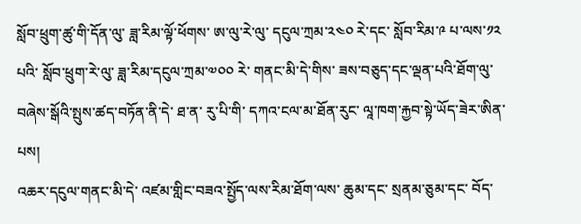སློབ་ཕྲུག་ཚུ་གི་དོན་ལུ་ ཟླ་རིམ་ལྟོ་ཕོགས་ ཨ་ལུ་རེ་ལུ་ དངུལ་ཀྲམ་༢༤༠ རེ་དང་ སློབ་རིམ་༩ པ་ལས་༡༢ པའི་ སློབ་ཕྲུག་རེ་ལུ་ ཟླ་རིམ་དངུལ་ཀྲམ་༧༠༠ རེ་ གནང་མི་དེ་གིས་ ཟས་བཅུད་དང་ལྡན་པའི་ཐོག་ལུ་ བཞེས་སྒོའི་སྤུས་ཚད་བཏོན་ནི་དེ་ ཐ་ན་ རུ་པི་གི་ དཀའ་ངལ་མ་ཐོན་རུང་ ལཱ་ཁག་རྐྱབ་སྟེ་ཡོད་ཟེར་ཨིན་པས།
འཆར་དངུལ་གནང་མི་དེ་ འཛམ་གླིང་བཟའ་སྤྱོད་ལས་རིམ་ཐོག་ལས་ ཆུམ་དང་ སྲནམ་ཅུམ་དང་ བོད་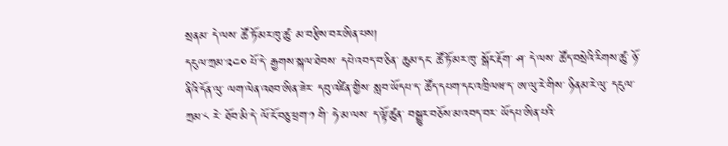སྲནམ་ དེ་ལས་ ཚོ་ཏོ་མར་ཁུ་ཚུ་ མ་བརྩིས་བར་ཨིན་པས།
དངུལ་ཀྲམ་༢༤༠ པོ་དེ་ རྒྱགས་སྐལ་ཐེབས་ དཔེ་འབད་བ་ཅིན་ ཆུམ་དང་ ཚོ་ཏོ་མར་ཁུ་ སྒོང་རྡོག་ ཤ་ དེ་ལས་ ཚོད་བསྲེའི་རིགས་ཚུ་ ཉོ་ནིའི་དོན་ལུ་ ལག་ལེན་འཐབ་ཨིན་ཟེར་ དབུ་འཛིན་གྱིས་ སླབ་ཡོདཔ་ད་ ཚོད་དཔག་དང་འཁྲིལཝ་ད་ ཨ་ལུ་རེ་གིས་ ཉིནམ་རེ་ལུ་ དངུལ་ཀྲམ་༨ རེ་ ཐོབ་མི་དེ་ ལོ་ངོ་བཅུ་ཕྲག་༡ གི་ ཧེ་མ་ལས་ ད་ལྟོ་ཚུན་ བསྒྱུར་བཅོས་མ་འབད་བར་ ཡོདཔ་ཨིན་པའི་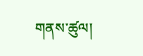གནས་ཚུལ།